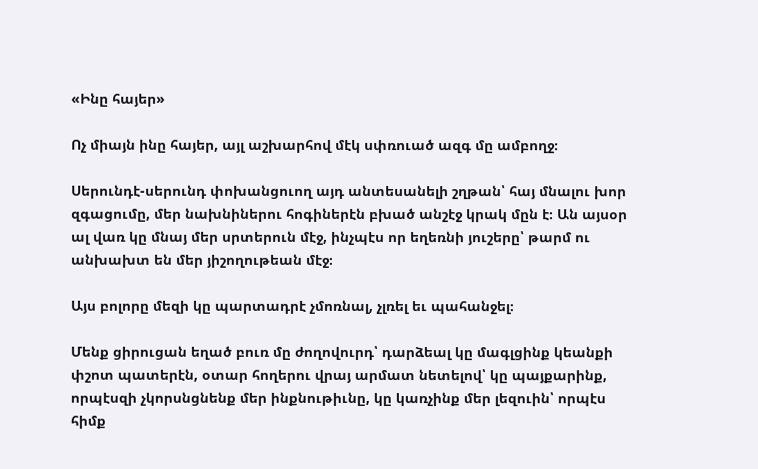«Ինը հայեր»

Ոչ միայն ինը հայեր, այլ աշխարհով մէկ սփռուած ազգ մը ամբողջ։

Սերունդէ-սերունդ փոխանցուող այդ անտեսանելի շղթան՝ հայ մնալու խոր զգացումը, մեր նախնիներու հոգիներէն բխած անշէջ կրակ մըն է։ Ան այսօր ալ վառ կը մնայ մեր սրտերուն մէջ, ինչպէս որ եղեռնի յուշերը՝ թարմ ու անխախտ են մեր յիշողութեան մէջ։

Այս բոլորը մեզի կը պարտադրէ չմոռնալ, չլռել եւ պահանջել։

Մենք ցիրուցան եղած բուռ մը ժողովուրդ՝ դարձեալ կը մագլցինք կեանքի փշոտ պատերէն, օտար հողերու վրայ արմատ նետելով՝ կը պայքարինք, որպէսզի չկորսնցնենք մեր ինքնութիւնը, կը կառչինք մեր լեզուին՝ որպէս հիմք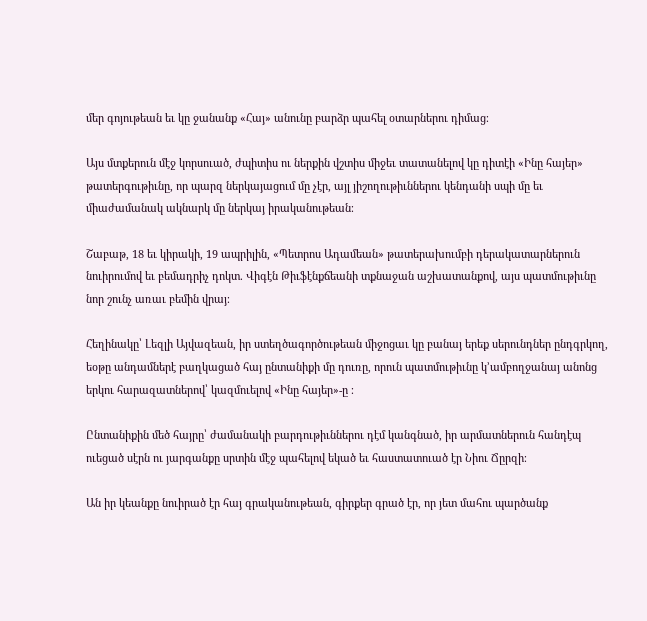մեր գոյութեան եւ կը ջանանք «Հայ» անունը բարձր պահել օտարներու դիմաց։

Այս մտքերուն մէջ կորսուած, ժպիտիս ու ներքին վշտիս միջեւ տատանելով կը դիտէի «Ինը հայեր» թատերգութիւնը, որ պարզ ներկայացում մը չէր, այլ յիշողութիւններու կենդանի սպի մը եւ միաժամանակ ակնարկ մը ներկայ իրականութեան։

Շաբաթ, 18 եւ կիրակի, 19 ապրիլին, «Պետրոս Ադամեան» թատերախումբի դերակատարներուն նուիրումով եւ բեմադրիչ դոկտ. Վիգէն Թիւֆէնքճեանի տքնաջան աշխատանքով, այս պատմութիւնը նոր շունչ առաւ բեմին վրայ։

Հեղինակը՝ Լեզլի Այվազեան, իր ստեղծագործութեան միջոցաւ կը բանայ երեք սերունդներ ընդգրկող, եօթը անդամներէ բաղկացած հայ ընտանիքի մը դուռը, որուն պատմութիւնը կ՚ամբողջանայ անոնց երկու հարազատներով՝ կազմուելով «Ինը հայեր»-ը ։

Ընտանիքին մեծ հայրը՝ ժամանակի բարդութիւններու դէմ կանգնած, իր արմատներուն հանդէպ ուեցած սէրն ու յարգանքը սրտին մէջ պահելով եկած եւ հաստատուած էր Նիու Ճըրզի։

Ան իր կեանքը նուիրած էր հայ գրականութեան, գիրքեր գրած էր, որ յետ մահու պարծանք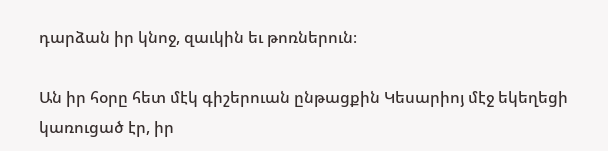դարձան իր կնոջ, զաւկին եւ թոռներուն։

Ան իր հօրը հետ մէկ գիշերուան ընթացքին Կեսարիոյ մէջ եկեղեցի կառուցած էր, իր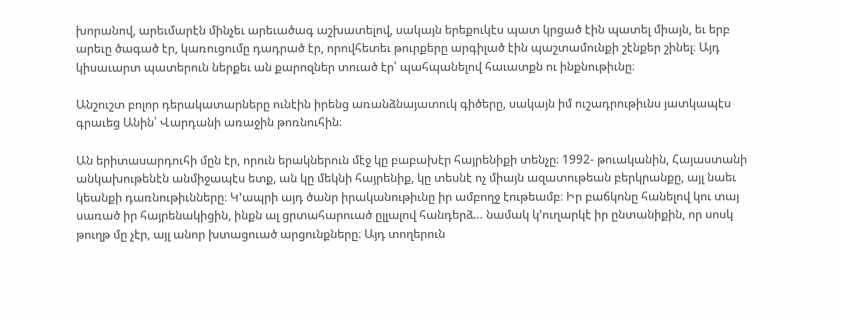խորանով, արեւմարէն մինչեւ արեւածագ աշխատելով, սակայն երեքուկէս պատ կրցած էին պատել միայն, եւ երբ արեւը ծագած էր, կառուցումը դադրած էր, որովհետեւ թուրքերը արգիլած էին պաշտամունքի շէնքեր շինել։ Այդ կիսաւարտ պատերուն ներքեւ ան քարոզներ տուած էր՝ պահպանելով հաւատքն ու ինքնութիւնը։

Անշուշտ բոլոր դերակատարները ունէին իրենց առանձնայատուկ գիծերը, սակայն իմ ուշադրութիւնս յատկապէս գրաւեց Անին՝ Վարդանի առաջին թոռնուհին։

Ան երիտասարդուհի մըն էր, որուն երակներուն մէջ կը բաբախէր հայրենիքի տենչը։ 1992- թուականին, Հայաստանի անկախութենէն անմիջապէս ետք, ան կը մեկնի հայրենիք, կը տեսնէ ոչ միայն ազատութեան բերկրանքը, այլ նաեւ կեանքի դառնութիւնները։ Կ՚ապրի այդ ծանր իրականութիւնը իր ամբողջ էութեամբ։ Իր բաճկոնը հանելով կու տայ սառած իր հայրենակիցին, ինքն ալ ցրտահարուած ըլլալով հանդերձ… նամակ կ՚ուղարկէ իր ընտանիքին, որ սոսկ թուղթ մը չէր, այլ անոր խտացուած արցունքները։ Այդ տողերուն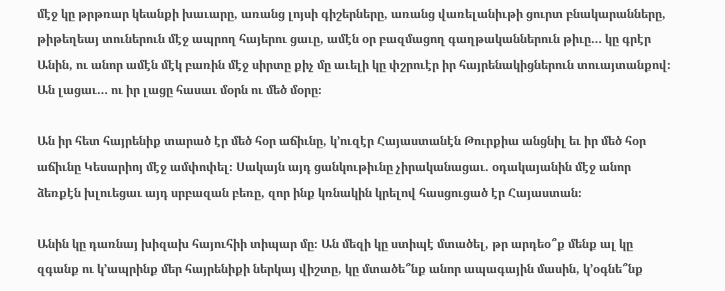մէջ կը թրթռար կեանքի խաւարը, առանց լոյսի գիշերները, առանց վառելանիւթի ցուրտ բնակարանները, թիթեղեայ տուներուն մէջ ապրող հայերու ցաւը, ամէն օր բազմացող գաղթականներուն թիւը… կը գրէր Անին, ու անոր ամէն մէկ բառին մէջ սիրտը քիչ մը աւելի կը փշրուէր իր հայրենակիցներուն տուայտանքով։ Ան լացաւ… ու իր լացը հասաւ մօրն ու մեծ մօրը։

Ան իր հետ հայրենիք տարած էր մեծ հօր աճիւնը, կ՚ուզէր Հայաստանէն Թուրքիա անցնիլ եւ իր մեծ հօր աճիւնը Կեսարիոյ մէջ ամփոփել։ Սակայն այդ ցանկութիւնը չիրականացաւ. օդակայանին մէջ անոր ձեռքէն խլուեցաւ այդ սրբազան բեռը, զոր ինք կռնակին կրելով հասցուցած էր Հայաստան։

Անին կը դառնայ խիզախ հայուհիի տիպար մը։ Ան մեզի կը ստիպէ մտածել, թր արդեօ՞ք մենք ալ կը զգանք ու կ՚ապրինք մեր հայրենիքի ներկայ վիշտը, կը մտածե՞նք անոր ապագային մասին, կ՚օգնե՞նք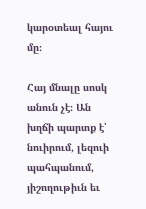կարօտեալ հայու մը։

Հայ մնալը սոսկ անուն չէ։ Ան խղճի պարտք է՝ նուիրում, լեզուի պահպանում, յիշողութիւն եւ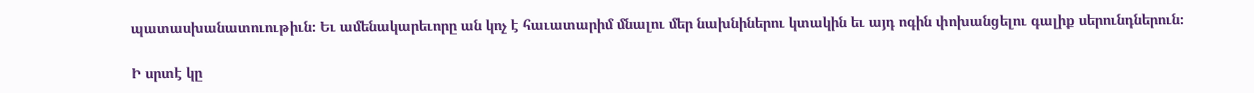պատասխանատուութիւն։ Եւ ամենակարեւորը ան կոչ է հաւատարիմ մնալու մեր նախնիներու կտակին եւ այդ ոգին փոխանցելու գալիք սերունդներուն։

Ի սրտէ կը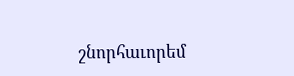շնորհաւորեմ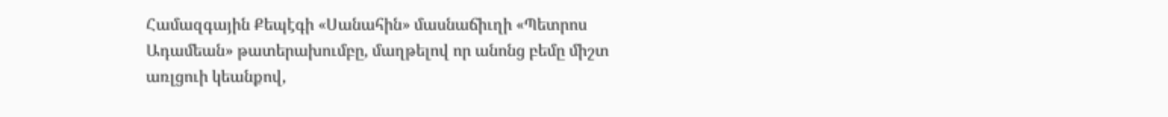Համազգային Քեպէգի «Սանահին» մասնաճիւղի «Պետրոս Ադամեան» թատերախումբը, մաղթելով որ անոնց բեմը միշտ առլցուի կեանքով,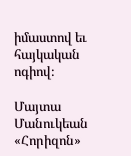իմաստով եւ հայկական ոգիով։

Մայտա Մանուկեան
«Հորիզոն»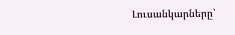Լուսանկարները՝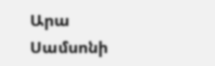Արա Սամսոնի